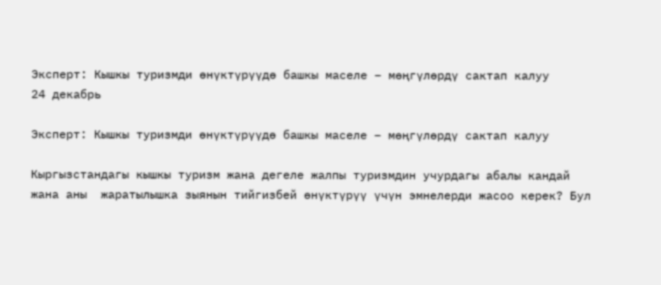Эксперт: Кышкы туризмди өнүктүрүүдө башкы маселе – мөңгүлөрдү сактап калуу
24 декабрь

Эксперт: Кышкы туризмди өнүктүрүүдө башкы маселе – мөңгүлөрдү сактап калуу

Кыргызстандагы кышкы туризм жана дегеле жалпы туризмдин учурдагы абалы кандай жана аны  жаратылышка зыянын тийгизбей өнүктүрүү үчүн эмнелерди жасоо керек? Бул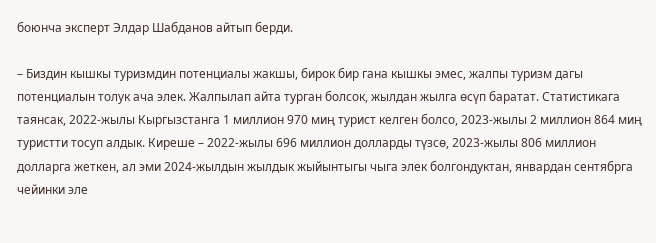боюнча эксперт Элдар Шабданов айтып берди.

– Биздин кышкы туризмдин потенциалы жакшы, бирок бир гана кышкы эмес, жалпы туризм дагы потенциалын толук ача элек. Жалпылап айта турган болсок, жылдан жылга өсүп баратат. Статистикага таянсак, 2022-жылы Кыргызстанга 1 миллион 970 миң турист келген болсо, 2023-жылы 2 миллион 864 миң туристти тосуп алдык. Киреше – 2022-жылы 696 миллион долларды түзсө, 2023-жылы 806 миллион долларга жеткен, ал эми 2024-жылдын жылдык жыйынтыгы чыга элек болгондуктан, январдан сентябрга чейинки эле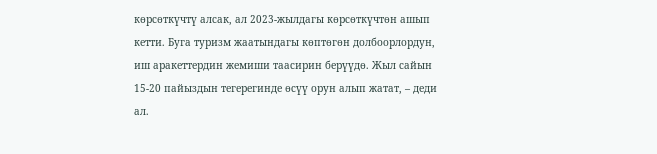көрсөткүчтү алсак, ал 2023-жылдагы көрсөткүчтөн ашып кетти. Буга туризм жаатындагы көптөгөн долбоорлордун, иш аракеттердин жемиши таасирин берүүдө. Жыл сайын 15-20 пайыздын тегерегинде өсүү орун алып жатат, – деди ал.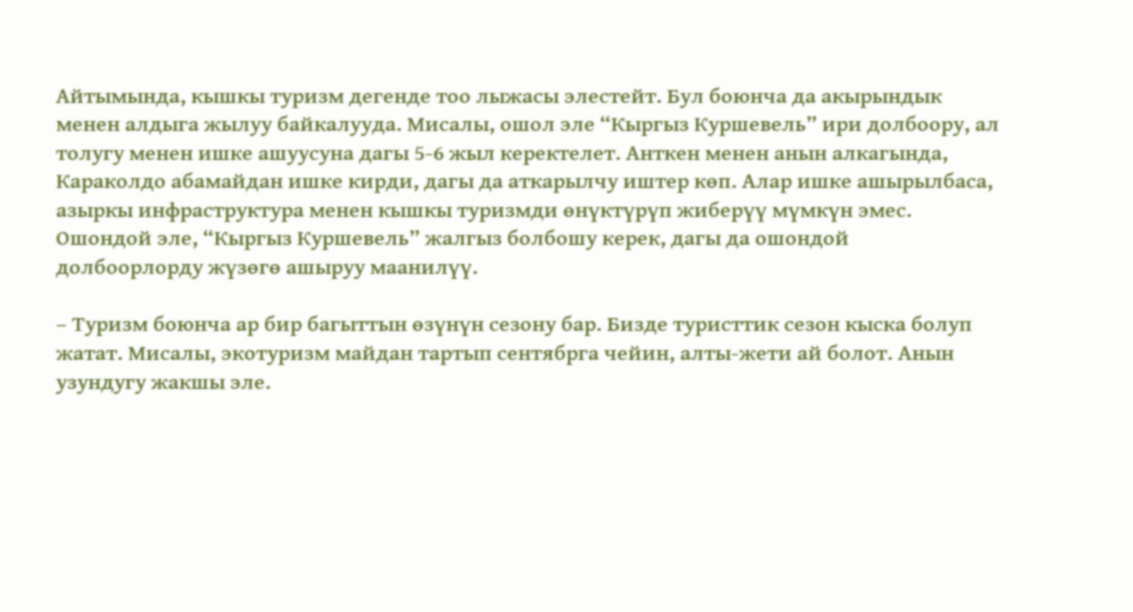Айтымында, кышкы туризм дегенде тоо лыжасы элестейт. Бул боюнча да акырындык менен алдыга жылуу байкалууда. Мисалы, ошол эле “Кыргыз Куршевель” ири долбоору, ал толугу менен ишке ашуусуна дагы 5-6 жыл керектелет. Анткен менен анын алкагында, Караколдо абамайдан ишке кирди, дагы да аткарылчу иштер көп. Алар ишке ашырылбаса, азыркы инфраструктура менен кышкы туризмди өнүктүрүп жиберүү мүмкүн эмес. Ошондой эле, “Кыргыз Куршевель” жалгыз болбошу керек, дагы да ошондой долбоорлорду жүзөгө ашыруу маанилүү.

– Туризм боюнча ар бир багыттын өзүнүн сезону бар. Бизде туристтик сезон кыска болуп жатат. Мисалы, экотуризм майдан тартып сентябрга чейин, алты-жети ай болот. Анын узундугу жакшы эле.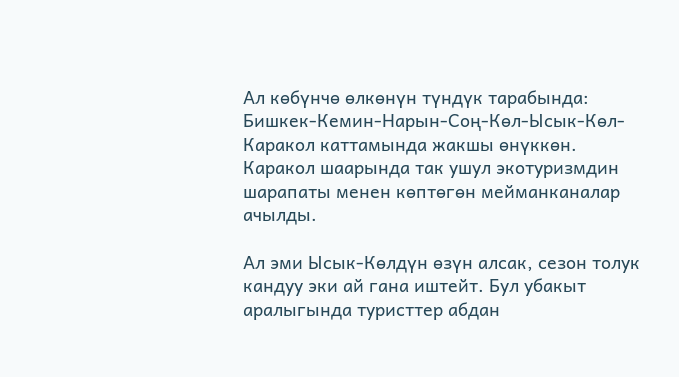Ал көбүнчө өлкөнүн түндүк тарабында: Бишкек-Кемин-Нарын-Соң-Көл-Ысык-Көл-Каракол каттамында жакшы өнүккөн. Каракол шаарында так ушул экотуризмдин шарапаты менен көптөгөн мейманканалар ачылды.

Ал эми Ысык-Көлдүн өзүн алсак, сезон толук кандуу эки ай гана иштейт. Бул убакыт аралыгында туристтер абдан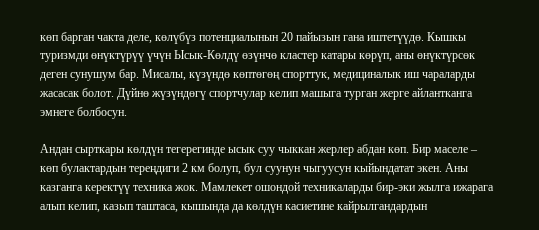көп барган чакта деле, көлүбүз потенциалынын 20 пайызын гана иштетүүдө. Кышкы туризмди өнүктүрүү үчүн Ысык-Көлдү өзүнчө кластер катары көрүп, аны өнүктүрсөк деген сунушум бар. Мисалы, күзүндө көптөгөң спорттук, медициналык иш чараларды жасасак болот. Дүйнө жүзүндөгү спортчулар келип машыга турган жерге айлантканга эмнеге болбосун.

Андан сырткары көлдүн тегерегинде ысык суу чыккан жерлер абдан көп. Бир маселе – көп булактардын тереңдиги 2 км болуп, бул суунун чыгуусун кыйындатат экен. Аны казганга керектүү техника жок. Мамлекет ошондой техникаларды бир-эки жылга ижарага алып келип, казып таштаса, кышында да көлдүн касиетине кайрылгандардын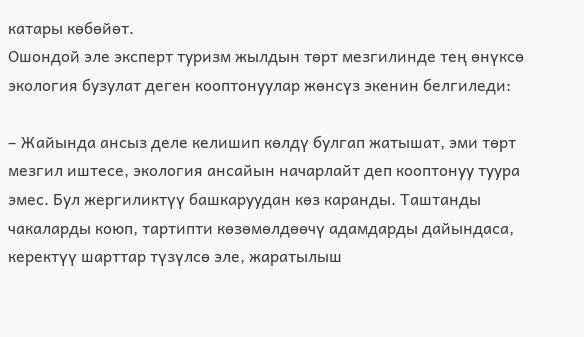катары көбөйөт.
Ошондой эле эксперт туризм жылдын төрт мезгилинде тең өнүксө экология бузулат деген кооптонуулар жөнсүз экенин белгиледи:

– Жайында ансыз деле келишип көлдү булгап жатышат, эми төрт мезгил иштесе, экология ансайын начарлайт деп кооптонуу туура эмес. Бул жергиликтүү башкаруудан көз каранды. Таштанды чакаларды коюп, тартипти көзөмөлдөөчү адамдарды дайындаса, керектүү шарттар түзүлсө эле, жаратылыш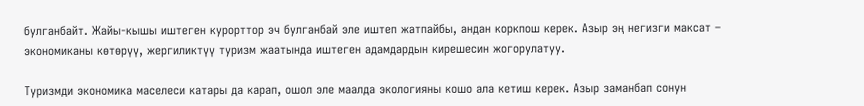булганбайт. Жайы-кышы иштеген курорттор эч булганбай эле иштеп жатпайбы, андан коркпош керек. Азыр эң негизги максат – экономиканы көтөрүү, жергиликтүү туризм жаатында иштеген адамдардын кирешесин жогорулатуу.

Туризмди экономика маселеси катары да карап, ошол эле маалда экологияны кошо ала кетиш керек. Азыр заманбап сонун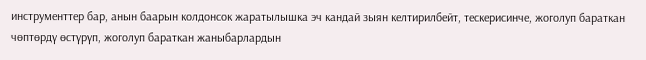инструменттер бар, анын баарын колдонсок жаратылышка эч кандай зыян келтирилбейт, тескерисинче, жоголуп бараткан чөптөрдү өстүрүп, жоголуп бараткан жаныбарлардын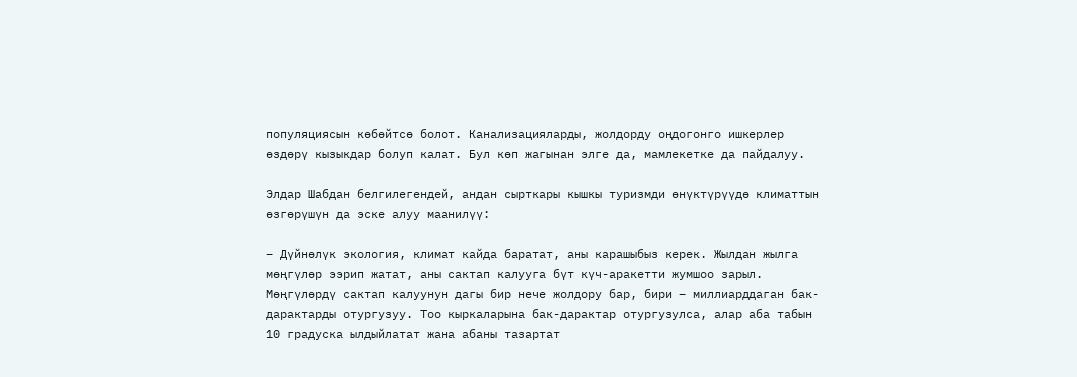популяциясын көбөйтсө болот. Канализацияларды, жолдорду оңдогонго ишкерлер өздөрү кызыкдар болуп калат. Бул көп жагынан элге да, мамлекетке да пайдалуу.

Элдар Шабдан белгилегендей, андан сырткары кышкы туризмди өнүктүрүүдө климаттын өзгөрүшүн да эске алуу маанилүү:

– Дүйнөлүк экология, климат кайда баратат, аны карашыбыз керек. Жылдан жылга мөңгүлөр ээрип жатат, аны сактап калууга бүт күч-аракетти жумшоо зарыл. Мөңгүлөрдү сактап калуунун дагы бир нече жолдору бар, бири – миллиарддаган бак-дарактарды отургузуу. Тоо кыркаларына бак-дарактар отургузулса, алар аба табын 10 градуска ылдыйлатат жана абаны тазартат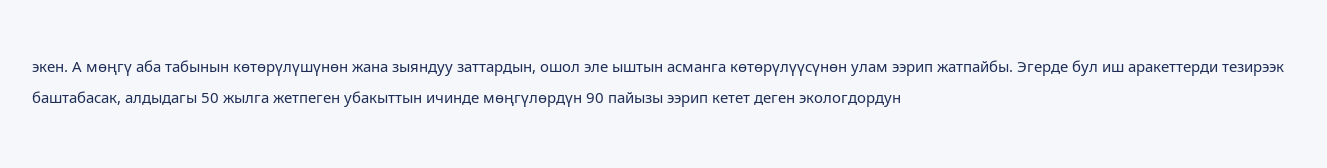экен. А мөңгү аба табынын көтөрүлүшүнөн жана зыяндуу заттардын, ошол эле ыштын асманга көтөрүлүүсүнөн улам ээрип жатпайбы. Эгерде бул иш аракеттерди тезирээк баштабасак, алдыдагы 50 жылга жетпеген убакыттын ичинде мөңгүлөрдүн 90 пайызы ээрип кетет деген экологдордун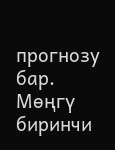прогнозу бар. Мөңгү биринчи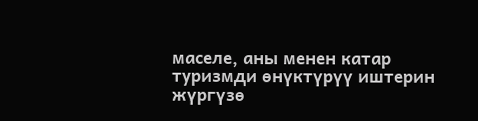маселе, аны менен катар туризмди өнүктүрүү иштерин жүргүзө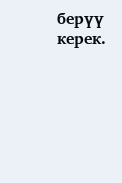берүү керек.